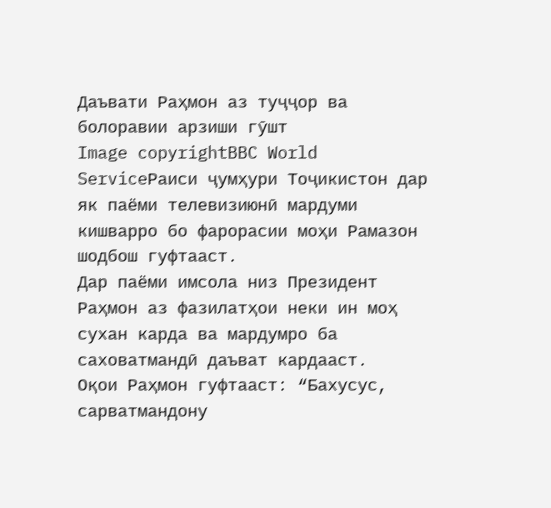Даъвати Раҳмон аз туҷҷор ва болоравии арзиши гӯшт
Image copyrightBBC World ServiceРаиси ҷумҳури Тоҷикистон дар як паёми телевизиюнӣ мардуми кишварро бо фарорасии моҳи Рамазон шодбош гуфтааст.
Дар паёми имсола низ Президент Раҳмон аз фазилатҳои неки ин моҳ сухан карда ва мардумро ба саховатмандӣ даъват кардааст.
Оқои Раҳмон гуфтааст: “Бахусус, сарватмандону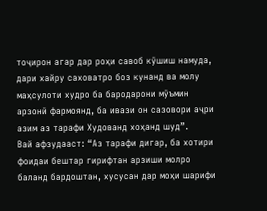тоҷирон агар дар роҳи савоб кӯшиш намуда, дари хайру саховатро боз кунанд ва молу маҳсулоти худро ба бародарони мӯъмин арзонӣ фармоянд, ба ивази он сазовори аҷри азим аз тарафи Худованд хоҳанд шуд”.
Вай афзудааст: “Аз тарафи дигар, ба хотири фоидаи бештар гирифтан арзиши молро баланд бардоштан, хусусан дар моҳи шарифи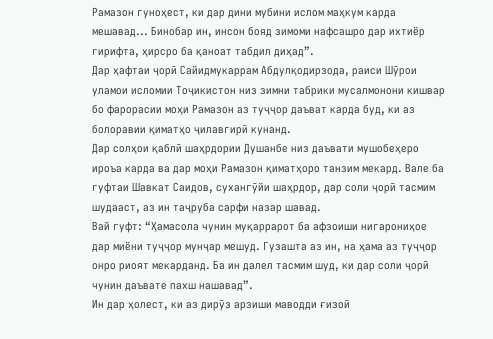Рамазон гуноҳест, ки дар дини мубини ислом маҳкум карда мешавад... Бинобар ин, инсон бояд зимоми нафсашро дар ихтиёр гирифта, ҳирсро ба қаноат табдил диҳад”.
Дар ҳафтаи ҷорӣ Сайидмукаррам Абдулқодирзода, раиси Шӯрои уламои исломии Тоҷикистон низ зимни табрики мусалмонони кишвар бо фарорасии моҳи Рамазон аз туҷҷор даъват карда буд, ки аз болоравии қиматҳо ҷилавгирӣ кунанд.
Дар солҳои қаблӣ шаҳрдории Душанбе низ даъвати мушобеҳеро ироъа карда ва дар моҳи Рамазон қиматҳоро танзим мекард. Вале ба гуфтаи Шавкат Саидов, сухангӯйи шаҳрдор, дар соли ҷорӣ тасмим шудааст, аз ин таҷруба сарфи назар шавад.
Вай гуфт: “Ҳамасола чунин муқаррарот ба афзоиши нигарониҳое дар миёни туҷҷор мунҷар мешуд. Гузашта аз ин, на ҳама аз туҷҷор онро риоят мекарданд. Ба ин далел тасмим шуд, ки дар соли ҷорӣ чунин даъвате пахш нашавад”.
Ин дар ҳолест, ки аз дирӯз арзиши маводди ғизоӣ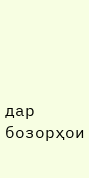дар бозорҳои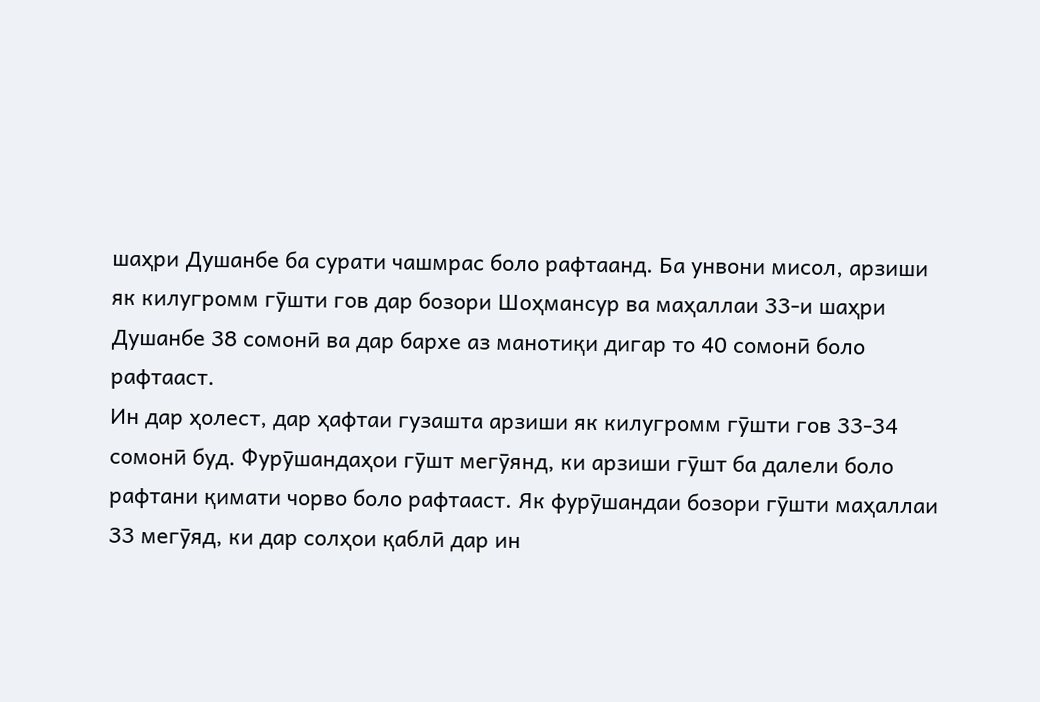шаҳри Душанбе ба сурати чашмрас боло рафтаанд. Ба унвони мисол, арзиши як килугромм гӯшти гов дар бозори Шоҳмансур ва маҳаллаи 33-и шаҳри Душанбе 38 сомонӣ ва дар бархе аз манотиқи дигар то 40 сомонӣ боло рафтааст.
Ин дар ҳолест, дар ҳафтаи гузашта арзиши як килугромм гӯшти гов 33-34 сомонӣ буд. Фурӯшандаҳои гӯшт мегӯянд, ки арзиши гӯшт ба далели боло рафтани қимати чорво боло рафтааст. Як фурӯшандаи бозори гӯшти маҳаллаи 33 мегӯяд, ки дар солҳои қаблӣ дар ин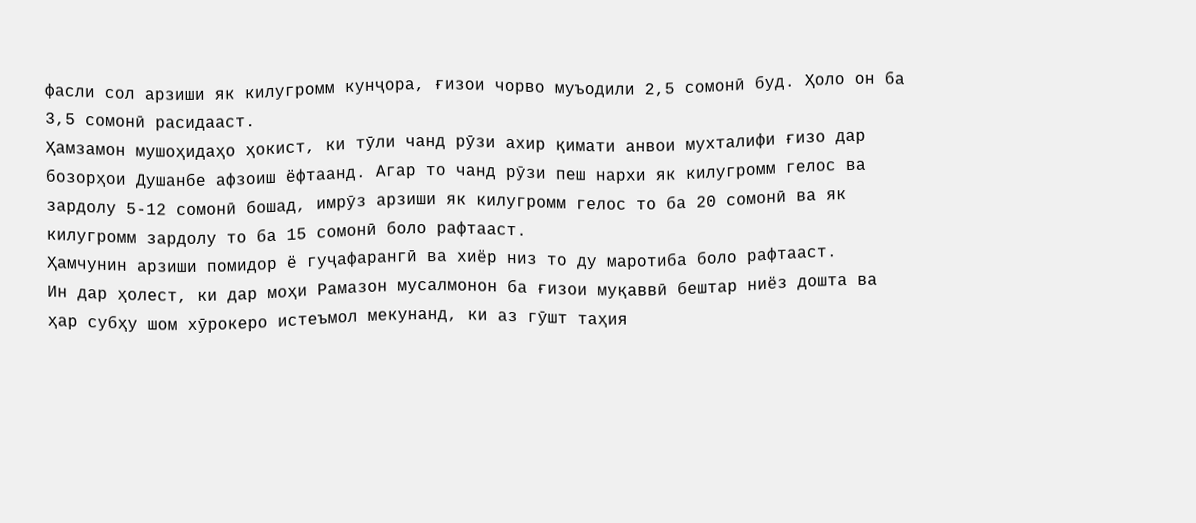фасли сол арзиши як килугромм кунҷора, ғизои чорво муъодили 2,5 сомонӣ буд. Ҳоло он ба 3,5 сомонӣ расидааст.
Ҳамзамон мушоҳидаҳо ҳокист, ки тӯли чанд рӯзи ахир қимати анвои мухталифи ғизо дар бозорҳои Душанбе афзоиш ёфтаанд. Агар то чанд рӯзи пеш нархи як килугромм гелос ва зардолу 5-12 сомонӣ бошад, имрӯз арзиши як килугромм гелос то ба 20 сомонӣ ва як килугромм зардолу то ба 15 сомонӣ боло рафтааст.
Ҳамчунин арзиши помидор ё гуҷафарангӣ ва хиёр низ то ду маротиба боло рафтааст.
Ин дар ҳолест, ки дар моҳи Рамазон мусалмонон ба ғизои муқаввӣ бештар ниёз дошта ва ҳар субҳу шом хӯрокеро истеъмол мекунанд, ки аз гӯшт таҳия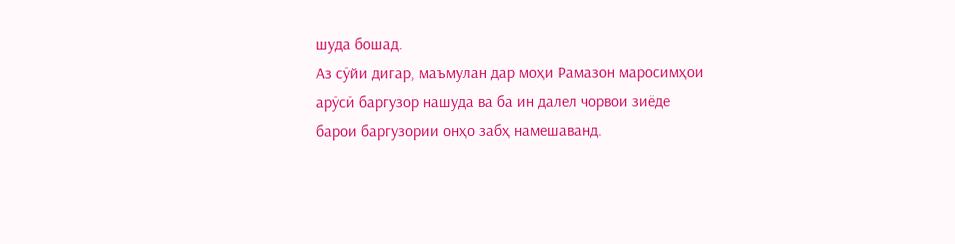шуда бошад.
Аз сӯйи дигар, маъмулан дар моҳи Рамазон маросимҳои арӯсӣ баргузор нашуда ва ба ин далел чорвои зиёде барои баргузории онҳо забҳ намешаванд.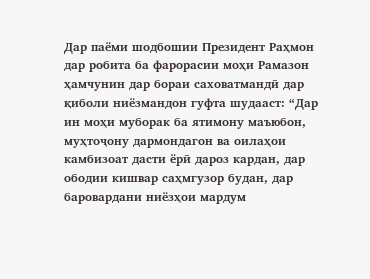Дар паёми шодбошии Президент Раҳмон дар робита ба фарорасии моҳи Рамазон ҳамчунин дар бораи саховатмандӣ дар қиболи ниёзмандон гуфта шудааст: “Дар ин моҳи муборак ба ятимону маъюбон, муҳтоҷону дармондагон ва оилаҳои камбизоат дасти ёрӣ дароз кардан, дар ободии кишвар саҳмгузор будан, дар баровардани ниёзҳои мардум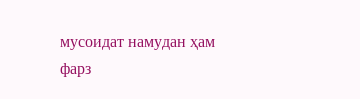мусоидат намудан ҳам фарз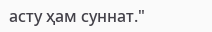асту ҳам суннат."